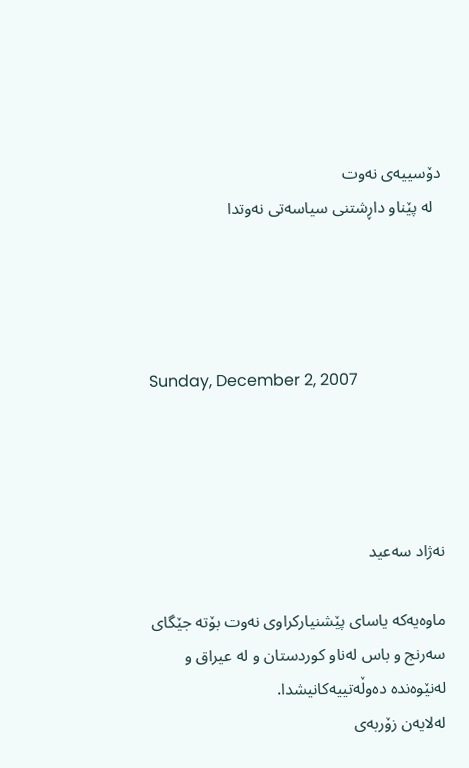دۆسییه‌ی‌ نه‌وت
  له‌ پێناو داڕشتنی سیاسه‌تی نه‌وتدا




Sunday, December 2, 2007




نه‌ژاد سه‌عید

ماوه‌یه‌كه‌ یاسای پێشنیاركراوی نه‌وت بۆته‌ جێگای سه‌رنج و باس له‌ناو كوردستان و له‌ عیراق و له‌نێوه‌نده‌ ده‌وڵه‌تییه‌كانیشدا.
له‌لایه‌ن زۆربه‌ی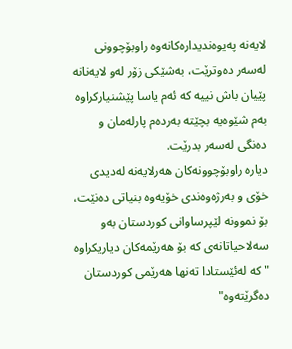لایه‌نه‌ په‌یوه‌ندیداره‌كانه‌وه‌ راوبۆچوونی له‌سه‌ر ده‌وترێت، به‌شێكی زۆر له‌و لایه‌نانه‌ پێیان باش نییه‌ كه‌ ئه‌م یاسا پێشنیاركراوه‌ به‌م شێوه‌یه‌ بچێته‌ به‌رده‌م پارله‌مان و ده‌نگی له‌سه‌ر بدرێت.
دیاره‌ راوبۆچوونه‌كان هه‌رلایه‌نه‌ له‌دیدی خۆی و به‌رژه‌وه‌ندی خۆیه‌وه‌ بنیاتی ده‌نێت، بۆ نموونه‌ لێپرساوانی كوردستان به‌و سه‌لاحیا‌تانه‌ی كه‌ بۆ هه‌رێمه‌كان دیاریكراوه‌ "كه‌ له‌ئێستادا ته‌نها هه‌رێمی‌ كوردستان ده‌گرێته‌وه‌"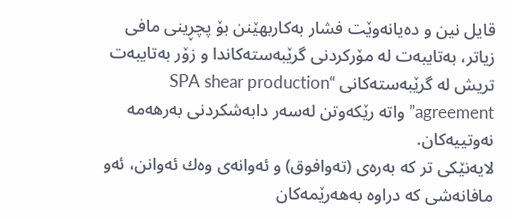قایل نین و ده‌یانه‌وێت فشار به‌كاربهێنن بۆ پچڕینی مافی زیاتر، به‌تایبه‌ت له‌ مۆركردنی گرێبه‌سته‌كاندا و زۆر به‌تایبه‌ت تریش له ‌گرێبه‌سته‌كانی “SPA shear production agreement” واته‌ رێكه‌وتن له‌سه‌ر دابه‌شكردنی به‌رهه‌مه‌ نه‌وتییه‌كان.
لایه‌نێكی تر كه ‌به‌ره‌ی (ته‌وافوق) و ئه‌وانه‌ی وه‌ك ئه‌وانن، ئه‌و مافانه‌شی كه ‌دراوه‌ به‌هه‌رێمه‌كان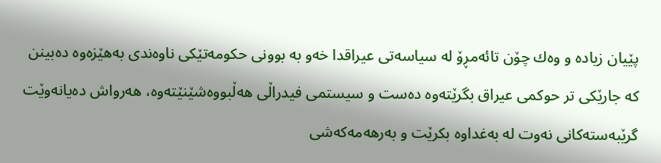پێیان زیاده‌ و وه‌ك چۆن تائه‌مڕۆ له ‌سیاسه‌تی عیراقدا خه‌و به ‌بوونی حكومه‌تێكی ناوه‌ندی به‌هێزه‌وه‌ ده‌بینن كه ‌جارێكی تر حوكمی عیراق بگرێته‌وه‌ ده‌ست و سیستمی فیدراڵی هه‌ڵبووه‌شێنێته‌وه‌، هه‌رواش ده‌یانه‌وێت گرێبه‌سته‌كانی نه‌وت له‌ به‌غداوه‌ بكرێت و به‌رهه‌مه‌كه‌شی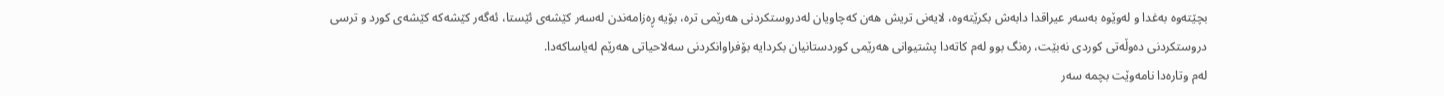بچێته‌وه‌ به‌غدا و له‌وێوه‌ به‌سه‌ر عیراقدا دابه‌ش بكرێته‌وه‌، لایه‌نی تریش هه‌ن كه‌چاویان له‌دروستكردنی هه‌رێمی تره‌، بۆیه‌ ڕه‌زامه‌ندن له‌سه‌ر كێشه‌ی ئێستا، ئه‌گه‌ر كێشه‌كه‌ كێشه‌ی كورد و ترسی دروستكردنی ده‌وڵه‌تی كوردی نه‌بێت، ره‌نگ بوو له‌م كاته‌دا پشتیوانی هه‌رێمی كوردستانیان بكردایه‌ بۆفراوانكردنی سه‌لاحیاتی هه‌رێم له‌یاساكه‌دا.
له‌م وتاره‌دا نامه‌وێت بچمه‌ سه‌ر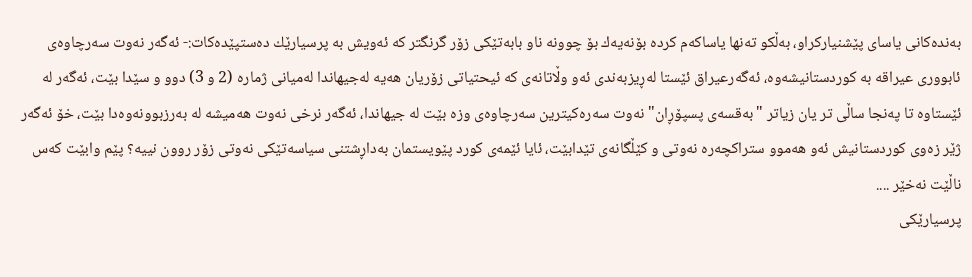به‌نده‌كانی یاسای پێشنیاركراو، به‌ڵكو ته‌نها یاساكه‌م كرده‌ بۆنه‌یه‌ك بۆ چوونه‌ ناو بابه‌تێكی زۆر گرنگتر كه‌ ئه‌ویش به‌ پرسیارێك ده‌ستپێده‌كات:- ئه‌گه‌ر نه‌وت سه‌رچاوه‌ی ئابووری عیراقه‌ به‌ كوردستانیشه‌وه‌، ئه‌گه‌رعیراق ئێستا له‌ڕیزبه‌ندی ئه‌و وڵاتانه‌ی كه‌ ئیحتیاتی زۆریان هه‌یه‌ له‌جیهاندا له‌میانی ژماره‌ (2 و 3) دوو و سێدا بێت، ئه‌گه‌ر له‌ ئێستاوه‌ تا په‌نجا ساڵی تر یان زیاتر "به‌قسه‌ی‌ پسپۆڕان" نه‌وت سه‌ره‌كیترین سه‌رچاوه‌ی‌ وزه‌ بێت له ‌جیهاندا، ئه‌گه‌ر نرخی نه‌وت هه‌میشه‌ له‌ به‌رزبوونه‌وه‌دا بێت، خۆ ئه‌گه‌ر ژێر زه‌وی كوردستانیش ئه‌و هه‌موو ستراكچه‌ره‌ نه‌وتی و كێڵگانه‌ی‌ تێدابێت، ئایا ئێمه‌ی‌ كورد پێویستمان به‌داڕشتنی سیاسه‌تێكی نه‌وتی زۆر روون نییه‌؟ پێم وابێت كه‌س ناڵێت نه‌خێر ....
پرسیارێكی‌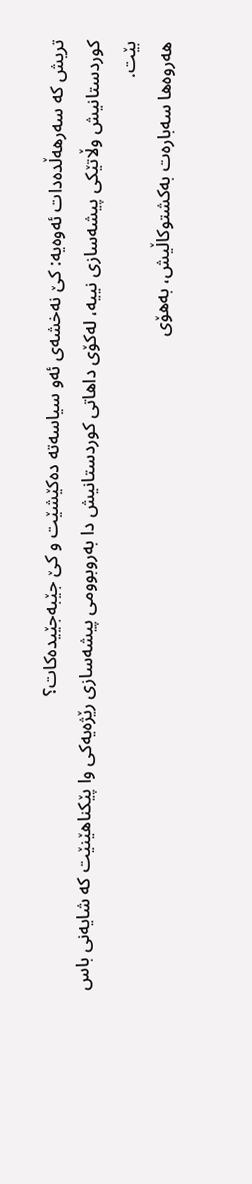تریش كه ‌سه‌رهه‌ڵده‌دات ئه‌وه‌یه‌: كێ نه‌خشه‌ی‌ ئه‌و سیاسه‌ته‌ ده‌كێشێت و كێ جێبه‌جێیده‌كات؟
كوردستانیش وڵاتێكی پیشه‌سازی نییه‌، له‌كۆی داهاتی كوردستانیش دا به‌روبوومی پیشه‌سازی رێژه‌یه‌كی وا پێكناهێنێت كه ‌شایه‌نی باس بێت.
هه‌روه‌ها سه‌باره‌ت به‌كشتوكاڵیش، به‌هۆی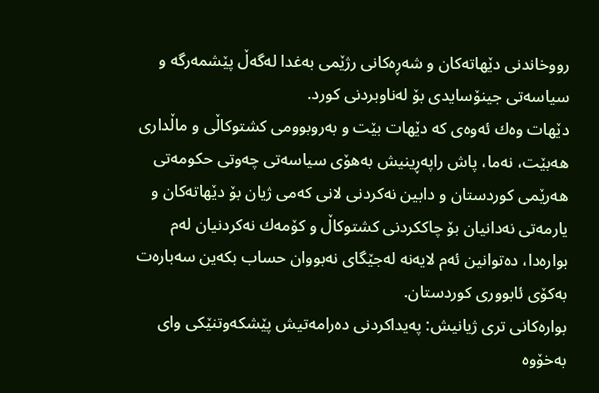رووخاندنی دێهاته‌كان و شه‌ڕه‌كانی رژێمی به‌غدا له‌گه‌ڵ پێشمه‌رگه‌ و سیاسه‌تی جینۆسایدی بۆ له‌ناوبردنی كورد.
دێهات وه‌ك ئه‌وه‌ی‌ كه‌ دێهات بێت و به‌روبوومی‌ كشتوكاڵی و ماڵداری هه‌بێت، نه‌ما، پاش راپه‌ڕینیش به‌هۆی سیاسه‌تی چه‌وتی حكومه‌تی هه‌رێمی كوردستان و دابین نه‌كردنی لانی كه‌می ژیان بۆ دێهاته‌كان و یارمه‌تی نه‌دانیان بۆ چاككردنی كشتوكاڵ و كۆمه‌ك نه‌كردنیان له‌م بواره‌دا، ده‌توانین ئه‌م لایه‌نه‌ له‌جێگای نه‌بووان حساب بكه‌ین سه‌باره‌ت به‌كۆی ئابووری كوردستان.
بواره‌كانی تری ژیانیش: په‌یداكردنی ده‌رامه‌تیش پێشكه‌وتنێكی‌ وای به‌خۆوه‌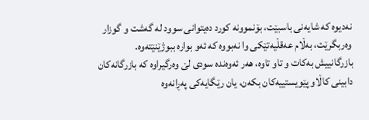نه‌دیوه‌ كه‌ شایه‌نی باسبێت، بۆنموونه‌ كورد ده‌یتوانی سوود له‌ گه‌شت و گوزار وه‌ربگرێت، به‌ڵام عه‌قڵیه‌تێكی وا نه‌بووه‌ كه‌ ئه‌و بواره‌ ببوژێنێته‌وه‌.
بازرگانییش به‌كات و تاو تاوه‌، هه‌ر ئه‌وه‌نده‌ سودی لێ وه‌رگیراوه‌ كه‌ بازرگانه‌كان دابینی كاڵاو پێویستییه‌كان بكه‌ن، یان رێگایه‌كی په‌ڕانه‌وه‌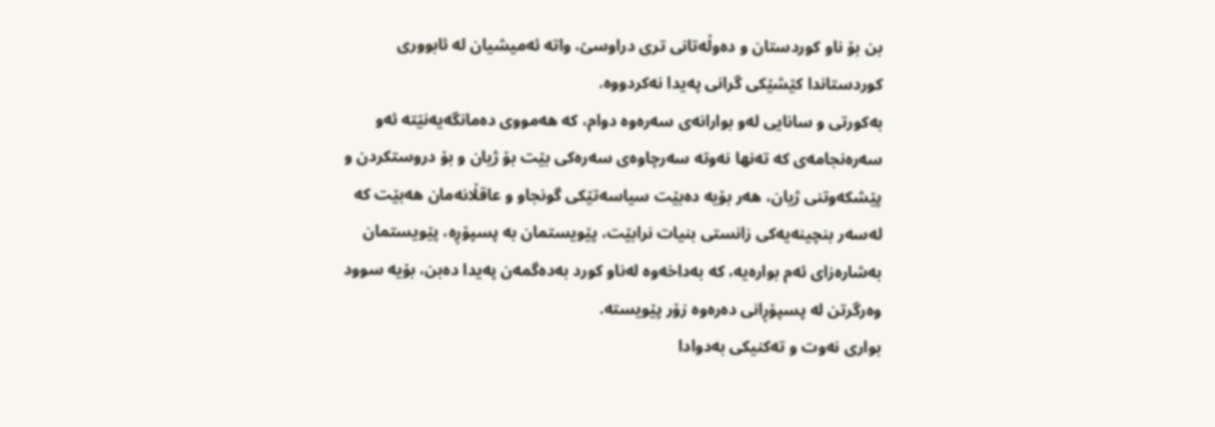بن بۆ ناو كوردستان و ده‌وڵه‌تانی تری دراوسێ، واته‌ ئه‌میشیان له ‌ئابووری كوردستاندا كێشێكی گرانی په‌یدا نه‌كردووه‌.
به‌كورتی و سانایی له‌و بوارانه‌ی سه‌ره‌وه‌ دوام، كه‌ هه‌مووی ده‌مانگه‌یه‌نێته‌ ئه‌و سه‌ره‌نجامه‌ی‌ كه‌ ته‌نها نه‌وته‌ سه‌رچاوه‌ی سه‌ره‌كی بێت بۆ ژیان و بۆ دروستكردن و پێشكه‌وتنی ژیان، هه‌ر بۆیه‌ ده‌بێت سیاسه‌تێكی گونجاو و عاقڵانه‌مان هه‌بێت كه‌ له‌سه‌ر بنچینه‌یه‌كی زانستی بنیات نرابێت، پێویستمان به‌ پسپۆڕه‌، پێویستمان به‌شاره‌زای ئه‌م بواره‌یه‌، كه ‌به‌داخه‌وه‌ له‌ناو كورد به‌ده‌گمه‌ن په‌یدا ده‌بن، بۆیه‌ سوود وه‌رگرتن له‌ پسپۆڕانی ده‌ره‌وه‌ زۆر پێویسته‌.
بواری نه‌وت و ته‌كنیكی به‌دوادا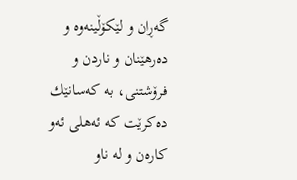گه‌ڕان و لێكۆڵینه‌وه‌ و ده‌رهێنان و ناردن و فرۆشتنی، به‌ كه‌سانێك ده‌كرێت كه‌ ئه‌هلی ئه‌و كاره‌ن و له‌ ناو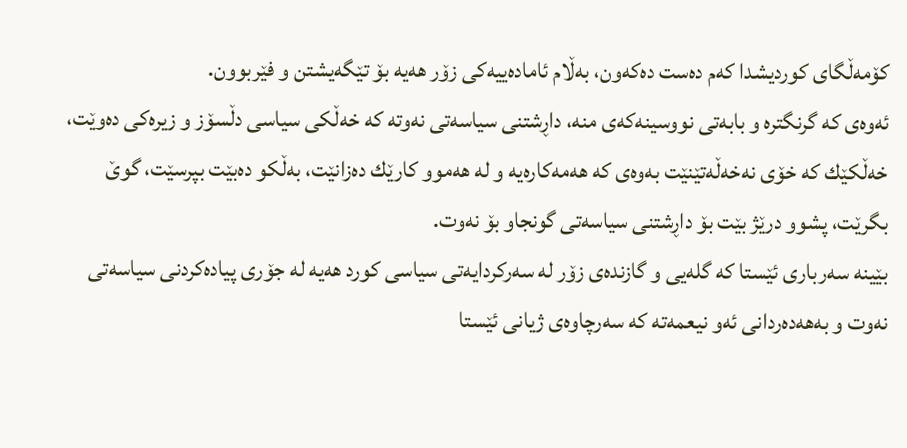كۆمه‌ڵگای كوردیشدا كه‌م ده‌ست ده‌كه‌ون، به‌ڵام ئاماده‌ییه‌كی زۆر هه‌یه‌ بۆ تێگه‌یشتن و فێربوون.
ئه‌وه‌ی كه‌ گرنگتره‌ و بابه‌تی نووسینه‌كه‌ی منه‌، داڕشتنی سیاسه‌تی نه‌وته‌ كه‌ خه‌ڵكی سیاسی دڵسۆز و زیره‌كی ده‌وێت، خه‌ڵكێك كه‌ خۆی نه‌خه‌ڵه‌تێنێت‌ به‌وه‌ی‌ كه‌ هه‌مه‌كاره‌یه‌ و له‌ هه‌موو كارێك ده‌زانێت، به‌ڵكو ده‌بێت بپرسێت، گوێ بگرێت، پشوو درێژ بێت بۆ داڕشتنی سیاسه‌تی گونجاو بۆ نه‌وت.
بێینه‌ سه‌رباری ئێستا كه‌ گله‌یی و گازنده‌ی زۆر له‌ سه‌ركردایه‌تی سیاسی كورد هه‌یه‌ له‌ جۆری پیاده‌كردنی سیاسه‌تی نه‌وت و به‌هه‌ده‌ردانی ئه‌و نیعمه‌ته‌ كه‌ سه‌رچاوه‌ی ژیانی ئێستا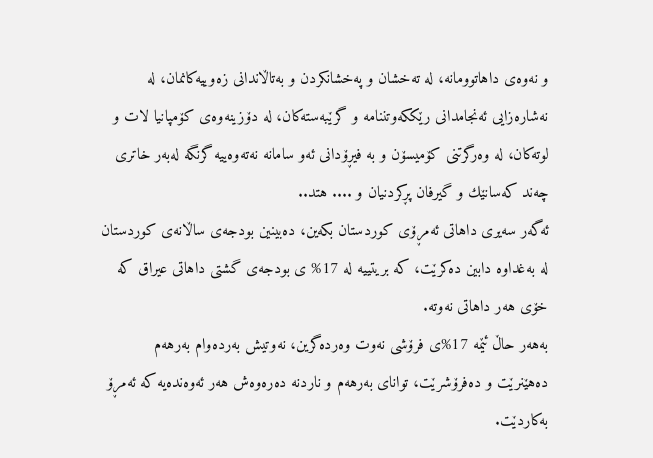و نه‌وه‌ی داهاتوومانه‌، له‌ ته‌خشان و په‌خشانكردن و به‌تاڵاندانی زه‌وییه‌كانمان، له‌ نه‌شاره‌زایی ئه‌نجامدانی رێككه‌وتننامه‌ و گرێبه‌سته‌كان، له‌ دۆزینه‌وه‌ی كۆمپانیا لات و لوته‌كان، له‌ وه‌رگرتنی كۆمیسۆن و به‌ فیڕۆدانی ئه‌و سامانه‌ نه‌ته‌وه‌ییه‌ گرنگه‌ له‌به‌ر خاتری چه‌ند كه‌سانێك و گیرفان پڕكردنیان و .... هتد..
ئه‌گه‌ر سه‌یری داهاتی ئه‌مڕۆی كوردستان بكه‌ین، ده‌بینین بودجه‌ی ساڵانه‌ی كوردستان له‌ به‌غداوه‌ دابین ده‌كرێت، كه‌ بریتییه‌ له‌ 17% ی بودجه‌ی گشتی داهاتی عیراق كه‌ خۆی هه‌ر داهاتی نه‌وته‌.
به‌هه‌ر حاڵ ئێمه‌ 17%ی فرۆشی نه‌وت وه‌رده‌گرین، نه‌وتیش به‌رده‌وام به‌رهه‌م ده‌هێنرێت و ده‌فرۆشرێت، توانای به‌رهه‌م و ناردنه‌ ده‌ره‌وه‌ش هه‌ر ئه‌وه‌نده‌یه‌ كه‌ ئه‌مڕۆ به‌كاردێت.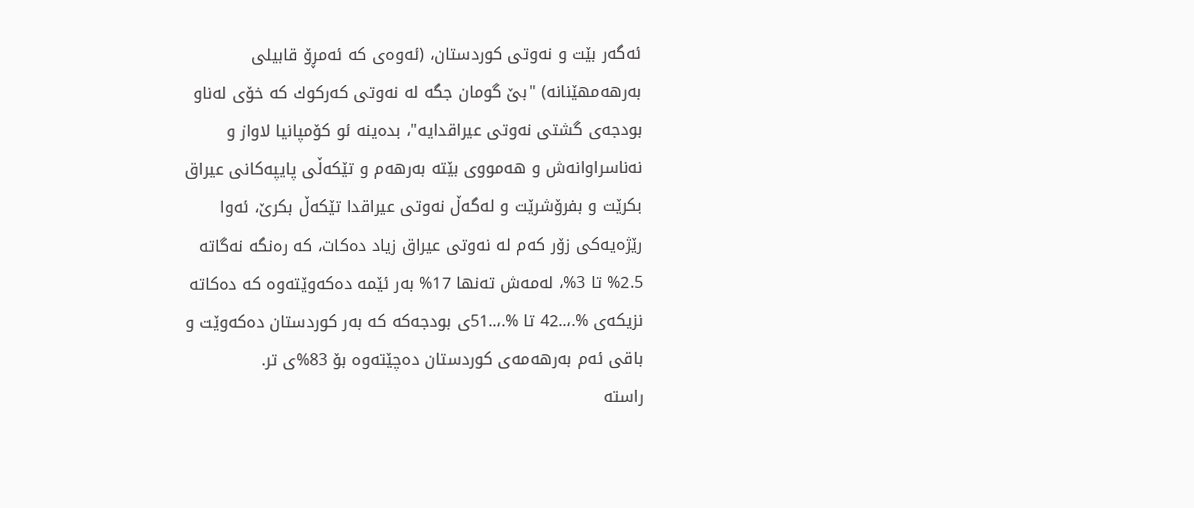ئه‌گه‌ر بێت و نه‌وتی كوردستان، (ئه‌وه‌ی كه‌ ئه‌مڕۆ قابیلی به‌رهه‌مهێنانه‌) "بێ گومان جگه‌ له‌ نه‌وتی كه‌ركوك كه‌ خۆی له‌ناو بودجه‌ی گشتی نه‌وتی عیراقدایه‌"، بده‌ینه‌ ئو كۆمپانیا لاواز و نه‌ناسراوانه‌ش و هه‌مووی بێته‌ به‌رهه‌م و تێكه‌ڵی پایپه‌كانی عیراق بكرێت و بفرۆشرێت و له‌گه‌ڵ نه‌وتی عیراقدا تێكه‌ڵ بكرێ، ئه‌وا رێژه‌یه‌كی زۆر كه‌م له‌ نه‌وتی عیراق زیاد ده‌كات، كه‌ ره‌نگه‌ نه‌گاته‌ 2.5% تا 3%، له‌مه‌ش ته‌نها 17% به‌ر ئێمه‌ ده‌كه‌وێته‌وه‌ كه‌ ده‌كاته‌ نزیكه‌ی %.،..42 تا %.،..51ی‌ بودجه‌كه‌ كه‌ به‌ر كوردستان ده‌كه‌وێت و باقی ئه‌م به‌رهه‌مه‌ی كوردستان ده‌چێته‌وه‌ بۆ 83%ی‌ تر.
راسته‌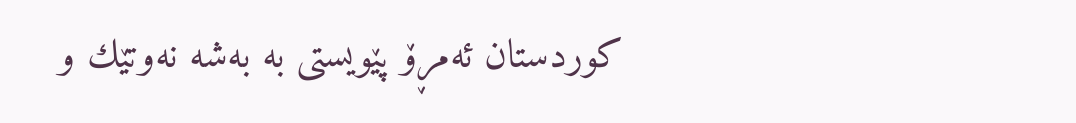كوردستان ئه‌مڕۆ پێویستی به‌ به‌شه‌ نه‌وتێك و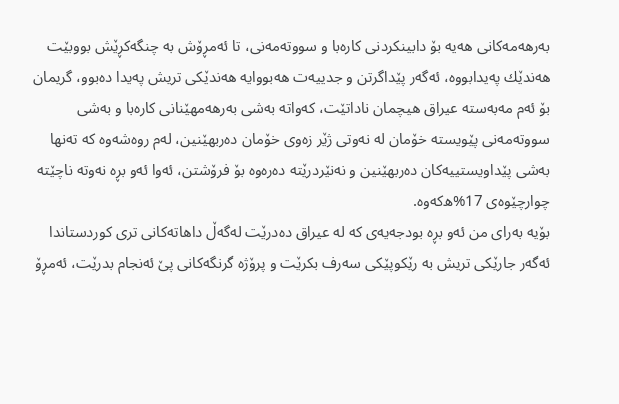به‌رهه‌مه‌كانی هه‌یه‌ بۆ دابینكردنی كاره‌با و سووته‌مه‌نی، تا ئه‌مڕۆش به‌ چنگه‌كڕێش بووبێت هه‌ندێك په‌یدابووه‌، ئه‌گه‌ر پێداگرتن و جدییه‌ت هه‌بووایه‌ هه‌ندێكی تریش په‌یدا ده‌بوو، گریمان بۆ ئه‌م مه‌به‌سته‌ عیراق هیچمان ناداتێت‌، كه‌واته‌ به‌شی به‌رهه‌مهێنانی كاره‌با و به‌شی سووته‌مه‌نی پێویسته‌ خۆمان له‌ نه‌وتی ژێر زه‌وی خۆمان ده‌ربهێنین، له‌م روه‌شه‌وه‌ كه ‌ته‌نها به‌شی پێداویستییه‌كان ده‌ربهێنین و نه‌نێردرێته‌ ده‌ره‌وه‌ بۆ فرۆشتن، ئه‌وا ئه‌و بڕه‌ نه‌وته‌ ناچێته‌ چوارچێوه‌ی 17%ه‌كه‌وه‌.
بۆیه‌ به‌رای من ئه‌و بڕه‌ بودجه‌یه‌ی كه‌ له‌ عیراق ده‌درێت له‌گه‌ڵ داهاته‌كانی تری كوردستاندا ئه‌گه‌ر جارێكی تریش به‌ رێكوپێكی سه‌رف بكرێت و پرۆژه‌ گرنگه‌كانی پێ ئه‌نجام بدرێت، ئه‌مڕۆ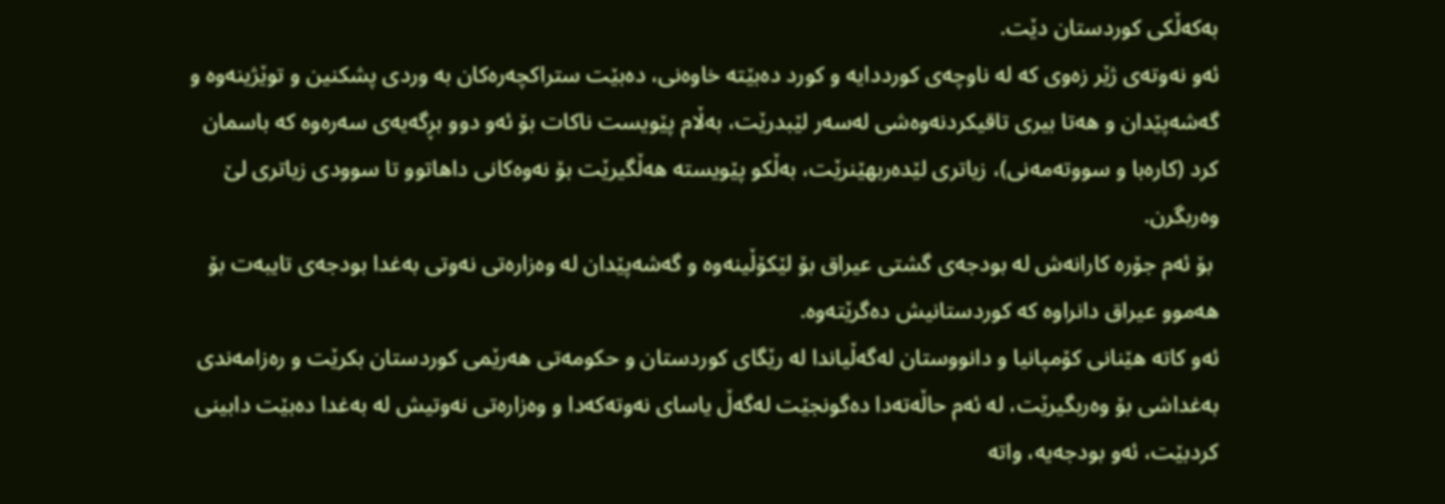به‌كه‌ڵكی كوردستان دێت.
ئه‌و نه‌وته‌ی ژێر زه‌وی كه‌ له‌ ناوچه‌ی كورددایه‌ و كورد ده‌بێته‌ خاوه‌نی، ده‌بێت ستراكچه‌ره‌كان به‌ وردی پشكنین و توێژینه‌وه‌ و گه‌شه‌پێدان و هه‌تا بیری تاقیكردنه‌وه‌شی له‌سه‌ر لێبدرێت، به‌ڵام پێویست ناكات بۆ ئه‌و دوو بڕگه‌یه‌ی سه‌ره‌وه‌ كه‌ باسمان كرد (كاره‌با و سووته‌مه‌نی)، زیاتری لێده‌ربهێنرێت، به‌ڵكو پێویسته‌ هه‌ڵگیرێت بۆ نه‌وه‌كانی داهاتوو تا سوودی زیاتری لێ وه‌ربگرن.
 بۆ ئه‌م جۆره‌ كارانه‌ش له‌ بودجه‌ی گشتی عیراق بۆ لێكۆڵینه‌وه‌ و گه‌شه‌پێدان له‌ وه‌زاره‌تی نه‌وتی به‌غدا بودجه‌ی تایبه‌ت بۆ هه‌موو عیراق دانراوه‌ كه‌ كوردستانیش ده‌گرێته‌وه‌.
ئه‌و كاته‌ هێنانی كۆمپانیا و دانووستان له‌گه‌ڵیاندا له‌ رێگای كوردستان و حكومه‌تی هه‌رێمی كوردستان بكرێت و ره‌زامه‌ندی به‌غداشی بۆ وه‌ربگیرێت، له‌ ئه‌م حاڵه‌ته‌دا ده‌گونجێت له‌گه‌ڵ یاسای نه‌وته‌كه‌دا و وه‌زاره‌تی نه‌وتیش له‌ به‌غدا ده‌بێت دابینی كردبێت، ئه‌و بودجه‌یه‌، واته‌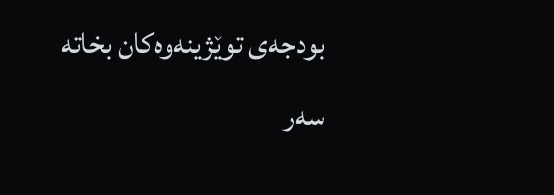بودجه‌ی‌ توێژینه‌وه‌كان بخاته‌ سه‌ر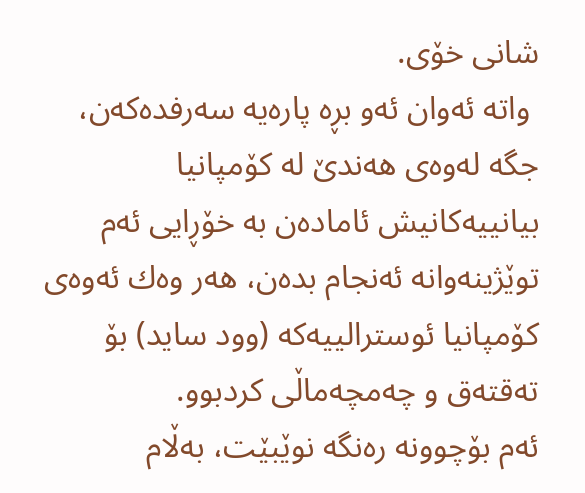شانی خۆی.
 واته‌ ئه‌وان ئه‌و بڕه‌ پاره‌یه‌ سه‌رفده‌كه‌ن، جگه‌ له‌وه‌ی هه‌ندێ له‌ كۆمپانیا بیانییه‌كانیش ئاماده‌ن به‌ خۆڕایی ئه‌م توێژینه‌وانه‌ ئه‌نجام بده‌ن، هه‌ر وه‌ك ئه‌وه‌ی كۆمپانیا ئوسترالییه‌كه‌ (وود ساید) بۆ ته‌قته‌ق و چه‌مچه‌ماڵی كردبوو.
ئه‌م بۆچوونه‌ ره‌نگه‌ نوێبێت، به‌ڵام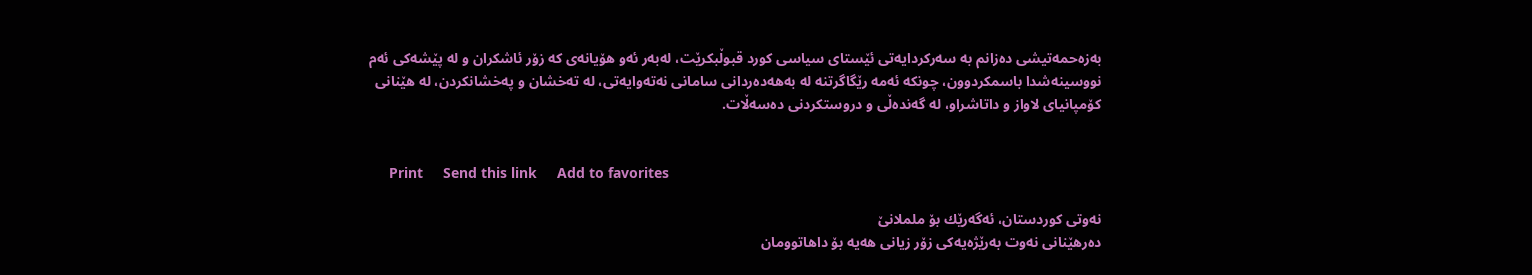به‌زه‌حمه‌تیشی ده‌زانم به‌ سه‌ركردایه‌تی ئێستای سیاسی كورد قبوڵبكرێت، له‌به‌ر ئه‌و هۆیانه‌ی‌ كه‌ زۆر ئاشكران و له‌ پێشه‌كی ئه‌م نووسینه‌شدا باسمكردوون، چونكه‌ ئه‌مه‌ رێگا‌گرتنه‌ له‌ به‌هه‌ده‌ردانی سامانی نه‌ته‌وایه‌تی، له‌ ته‌خشان و په‌خشانكردن، له‌ هێنانی كۆمپانیای لاواز و داتاشراو، له‌ گه‌نده‌ڵی و دروستكردنی ده‌سه‌ڵات.


     Print     Send this link     Add to favorites

نه‌وتی‌ كوردستان، ئه‌گه‌رێك بۆ ململانێ‌
ده‌رهێنانی نه‌وت به‌رێژه‌یه‌كی زۆر زیانی هه‌یه‌ بۆ داهاتوومان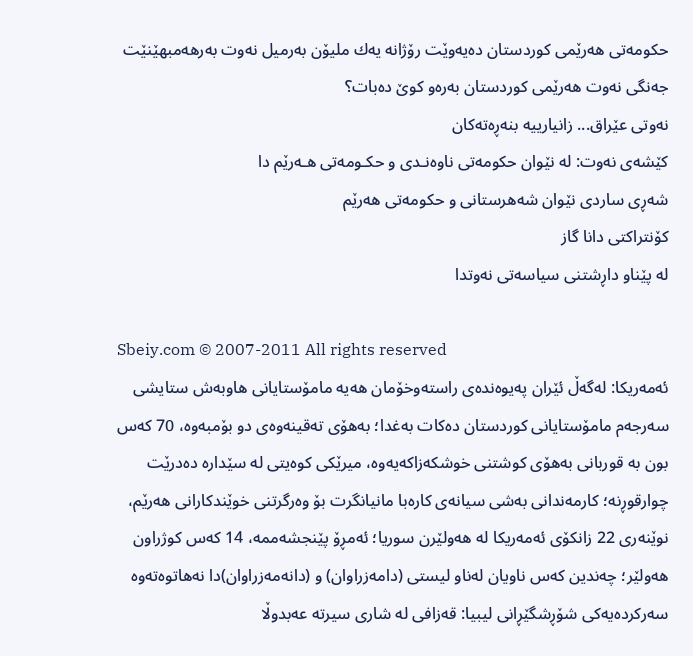حكومه‌تی‌ هه‌رێمی‌ كوردستان ده‌یه‌وێت رۆژانه‌ یه‌ك ملیۆن به‌رمیل نه‌وت به‌رهه‌مبهێنێت
جه‌نگی‌ نه‌وت هه‌رێمی‌ كوردستان به‌ره‌و كوێ‌ ده‌بات؟
نه‌وتی‌ عێراق... زانیارییه‌ بنه‌ڕه‌ته‌كان
کێشه‌ی نه‌وت: له‌ نێوان حکومه‌تی ناوه‌نـدی و حکـومه‌تی هـه‌رێم دا
شه‌ڕی‌ ساردی‌ نێوان شه‌هرستانی‌ ‌و حكومه‌تی‌ هه‌رێم
كۆنتراكتی دانا گاز
له‌ پێناو داڕشتنی سیاسه‌تی نه‌وتدا

Sbeiy.com © 2007-2011 All rights reserved
ئه‌مه‌ریكا: له‌گه‌ڵ ئێران په‌یوه‌نده‌ی‌ راسته‌وخۆمان هه‌یه‌ مامۆستایانی هاوبه‌ش ستایشی سه‌رجه‌م مامۆستایانی‌ كوردستان ده‌كات به‌غدا؛ به‌هۆی ته‌قینه‌وه‌ی دو بۆمبه‌وه، 70 كه‌س بون به‌ قوربانی‌ به‌هۆی‌ كوشتنی‌ خوشكه‌زاكه‌یه‌وه‌، میرێكی كوه‌یتی‌ له‌ سێداره‌ ده‌درێت چوارقوڕنه‌؛ كارمه‌ندانی به‌شی سیانه‌ی كاره‌با مانیانگرت بۆ وه‌رگرتنی خوێندكارانی هه‌رێم، نوێنه‌ری‌ 22 زانكۆی‌ ئه‌مه‌ریكا له‌ هه‌ولێرن سوریا؛ ئه‌مڕۆ پێنجشه‌ممه‌، 14 كه‌س كوژراون هه‌ولێر؛ چه‌ندین كه‌س ناویان له‌ناو ليستى (دامه‌زراوان) و (دانه‌مه‌زراوان)دا نه‌هاتوه‌ته‌وه‌ سه‌ركرده‌یه‌كی شۆڕشگێڕانی‌ لیبیا: قه‌زافی له‌ شاری‌ سیرته‌ عه‌بدوڵا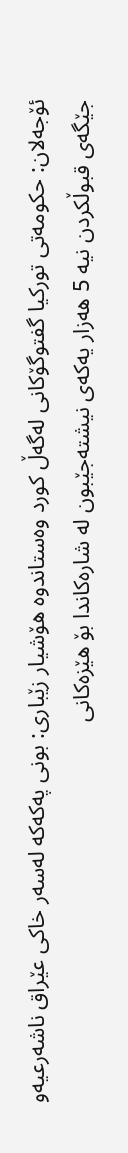ئۆجه‌لان: حكومه‌تی‌ توركیا گفتوگۆكانی‌ له‌گه‌ڵ كورد وه‌ستاندوه‌ هۆشیار زێباری‌: بونی په‌كه‌كه‌ له‌سه‌ر خاكی عێراق ناشه‌رعیه‌و جێگه‌ی‌ قبوڵكردن نیه‌ 5 هه‌زار یه‌كه‌ی‌ نیشته‌جێبون له‌ شاره‌كاندا بۆ هێزه‌كانی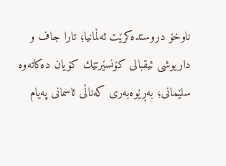ناوخۆ دروستده‌كرێت ئه‌ڵمانیا؛ تارا جاف و داریوشی‌ ئیقبالی‌ كۆنسێرتێك كۆیان ده‌كاته‌وه‌ سلێمانی؛ به‌ڕێوه‌به‌ری كه‌ناڵی ئاسمانی په‌یام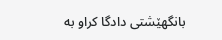بانگهێشتی دادگا کراو به‌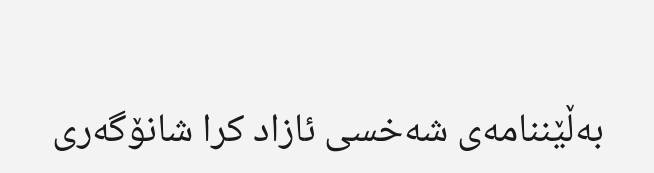به‌ڵێننامه‌ی شه‌خسی ئازاد کرا شانۆگه‌ری‌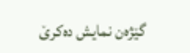گێژه‌ن نمایش ده‌كرێ